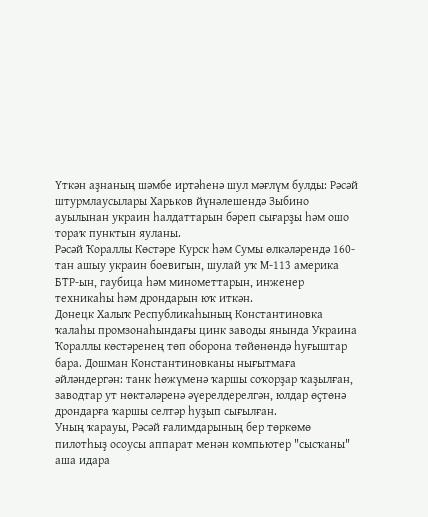Үткән аҙнаның шәмбе иртәһенә шул мәғлүм булды: Рәсәй штурмлаусылары Харьков йүнәлешендә Зыбино ауылынан украин һалдаттарын бәреп сығарҙы һәм ошо тораҡ пунктын яуланы.
Рәсәй Ҡораллы Көстәре Курск һәм Сумы өлкәләрендә 160-тан ашыу украин боевигын, шулай уҡ М-113 америка БТР-ын, гаубица һәм минометтарын, инженер техникаһы һәм дрондарын юҡ иткән.
Донецк Халыҡ Республикаһының Константиновка ҡалаһы промзонаһындағы цинк заводы янында Украина Ҡораллы көстәренең төп оборона төйөнөндә һуғыштар бара. Дошман Константиновканы нығытмаға әйләндергән: танк һөжүменә ҡаршы соҡорҙар ҡаҙылған, заводтар ут нөктәләренә әүерелдерелгән, юлдар өҫтөнә дрондарға ҡаршы селтәр һуҙып сығылған.
Уның ҡарауы, Рәсәй ғалимдарының бер төркөмө пилотһыҙ осоусы аппарат менән компьютер "сысҡаны" аша идара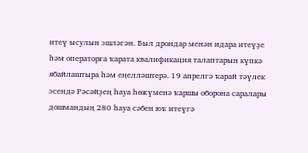итеү ысулын эшләгән. Был дрондар менән идара итеүҙе һәм операторға ҡарата квалификация талаптарын күпкә ябайлаштыра һәм еңелләштерә. 19 апрелгә ҡарай тәүлек эсендә Рәсәйҙең һауа һөжүменә ҡаршы оборона саралары дошмандың 280 һауа сәбен юҡ итеүгә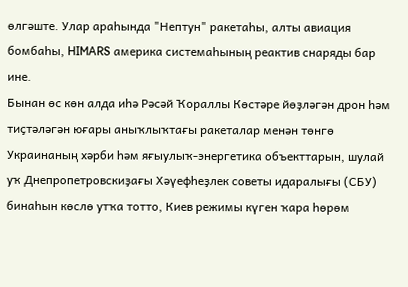өлгәште. Улар араһында "Нептун" ракетаһы, алты авиация бомбаһы, HIMARS америка системаһының реактив снаряды бар ине.
Бынан өс көн алда иһә Рәсәй Ҡораллы Көстәре йөҙләгән дрон һәм тиҫтәләгән юғары аныҡлыҡтағы ракеталар менән төнгө Украинаның хәрби һәм яғыулыҡ-энергетика объекттарын, шулай уҡ Днепропетровскиҙағы Хәүефһеҙлек советы идаралығы (СБУ) бинаһын көслө утҡа тотто, Киев режимы күген ҡара һөрөм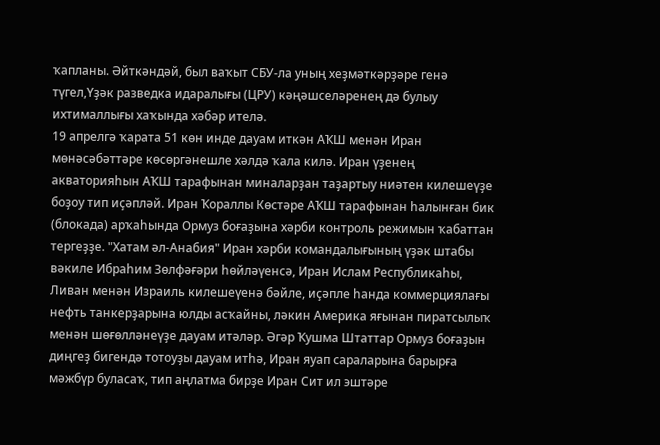ҡапланы. Әйткәндәй, был ваҡыт СБУ-ла уның хеҙмәткәрҙәре генә түгел,Үҙәк разведка идаралығы (ЦРУ) кәңәшселәренең дә булыу ихтималлығы хаҡында хәбәр ителә.
19 апрелгә ҡарата 51 көн инде дауам иткән АҠШ менән Иран мөнәсәбәттәре көсөргәнешле хәлдә ҡала килә. Иран үҙенең акваторияһын АҠШ тарафынан миналарҙан таҙартыу ниәтен килешеүҙе боҙоу тип иҫәпләй. Иран Ҡораллы Көстәре АҠШ тарафынан һалынған бик (блокада) арҡаһында Ормуз боғаҙына хәрби контроль режимын ҡабаттан тергеҙҙе. "Хатам әл-Анабия" Иран хәрби командалығының үҙәк штабы вәкиле Ибраһим Зөлфәғәри һөйләүенсә, Иран Ислам Республикаһы, Ливан менән Израиль килешеүенә бәйле, иҫәпле һанда коммерциялағы нефть танкерҙарына юлды асҡайны, ләкин Америка яғынан пиратсылыҡ менән шөғөлләнеүҙе дауам итәләр. Әгәр Ҡушма Штаттар Ормуз боғаҙын диңгеҙ бигендә тотоуҙы дауам итһә, Иран яуап сараларына барырға мәжбүр буласаҡ, тип аңлатма бирҙе Иран Сит ил эштәре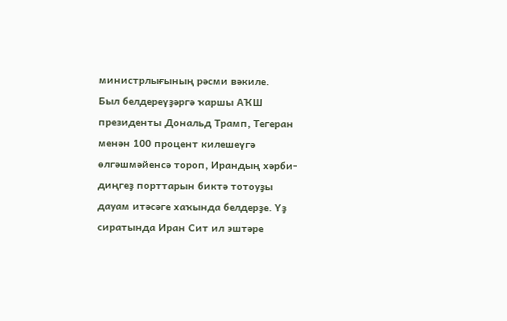министрлығының рәсми вәкиле.
Был белдереүҙәргә ҡаршы АҠШ президенты Дональд Трамп, Тегеран менән 100 процент килешеүгә өлгәшмәйенсә тороп, Ирандың хәрби-диңгеҙ порттарын биктә тотоуҙы дауам итәсәге хаҡында белдерҙе. Үҙ сиратында Иран Сит ил эштәре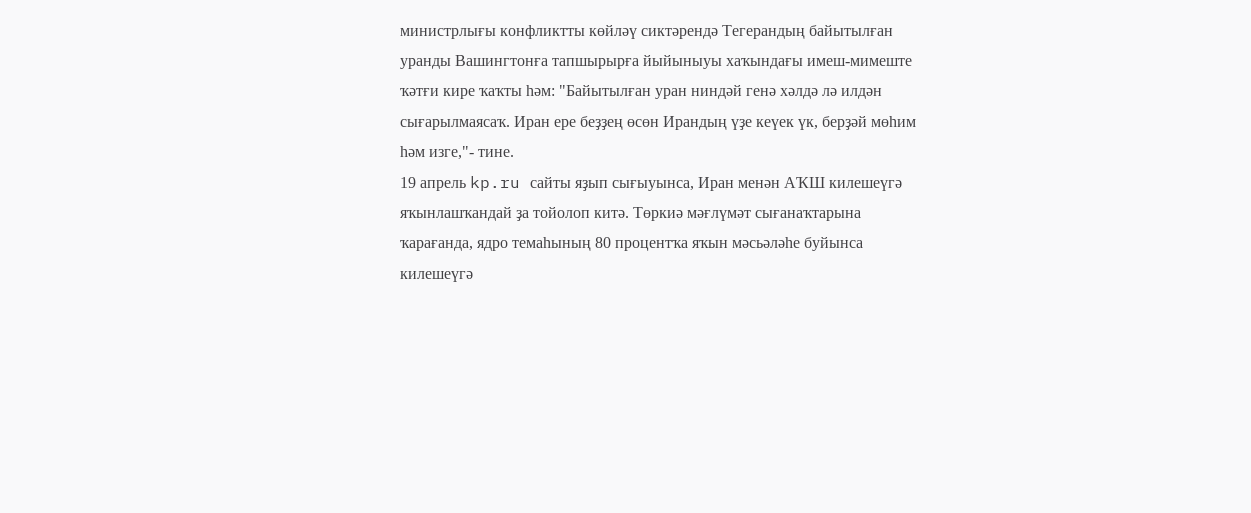министрлығы конфликтты көйләү сиктәрендә Тегерандың байытылған уранды Вашингтонға тапшырырға йыйыныуы хаҡындағы имеш-мимеште ҡәтғи кире ҡаҡты һәм: "Байытылған уран ниндәй генә хәлдә лә илдән сығарылмаясаҡ. Иран ере беҙҙең өсөн Ирандың үҙе кеүек үк, берҙәй мөһим һәм изге,"- тине.
19 апрель kp.ru сайты яҙып сығыуынса, Иран менән АҠШ килешеүгә яҡынлашҡандай ҙа тойолоп китә. Төркиә мәғлүмәт сығанаҡтарына ҡарағанда, ядро темаһының 80 процентҡа яҡын мәсьәләһе буйынса килешеүгә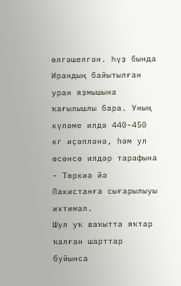өлгәшелгән. Һүҙ бында Ирандың байытылған уран яҙмышына ҡағылышлы бара. Уның күләме илдә 440-450 кг иҫәпләнә, һәм ул өсөнсө илдәр тарафына - Төркиә йә Пакистанға сығарылыуы ихтимал.
Шул уҡ ваҡытта яҡтар ҡалған шарттар буйынса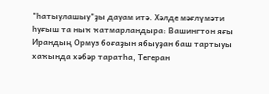"һатыулашыу"ҙы дауам итә. Хәлде мәғлүмәти һуғыш та ныҡ ҡатмарландыра: Вашингтон яғы Ирандың Ормуз боғаҙын ябыуҙан баш тартыуы хаҡында хәбәр таратһа, Тегеран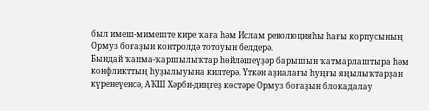был имеш-мимеште кире ҡаға һәм Ислам революцияһы һағы корпусының Ормуз боғаҙын контролдә тотоуын белдерә.
Бындай ҡапма-ҡаршылыҡтар һөйләшеүҙәр барышын ҡатмарлаштыра һәм конфликттың һуҙылыуына килтерә. Үткән аҙналағы һуңғы яңылыҡтарҙан күренеүенсә, АҠШ Хәрби-диңгеҙ көстәре Ормуз боғаҙын блокадалау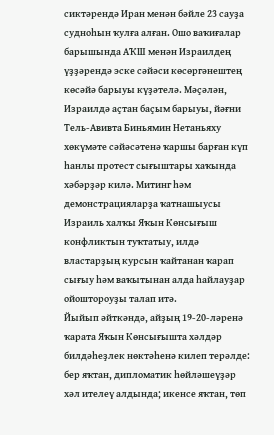сиктәрендә Иран менән бәйле 23 сауҙа судноһын ҡулға алған. Ошо ваҡиғалар барышында АҠШ менән Израилдең үҙҙәрендә эске сәйәси көсөргәнештең көсәйә барыуы күҙәтелә. Мәҫәлән, Израилдә аҫтан баҫым барыуы, йәғни Тель-Авивта Биньямин Нетаньяху хөкүмәте сәйәсәтенә ҡаршы барған күп һанлы протест сығыштары хаҡында хәбәрҙәр килә. Митинг һәм демонстрацияларҙа ҡатнашыусы Израиль халҡы Яҡын Көнсығыш конфликтын туҡтатыу, илдә властарҙың курсын ҡайтанан ҡарап сығыу һәм ваҡытынан алда һайлауҙар ойоштороуҙы талап итә.
Йыйып әйткәндә, айҙың 19-20-ләренә ҡарата Яҡын Көнсығышта хәлдәр билдәһеҙлек нөктәһенә килеп терәлде: бер яҡтан, дипломатик һөйләшеүҙәр хәл ителеү алдында; икенсе яҡтан, төп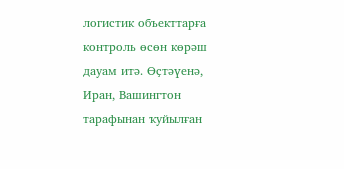логистик объекттарға контроль өсөн көрәш дауам итә. Өҫтәүенә, Иран, Вашингтон тарафынан ҡуйылған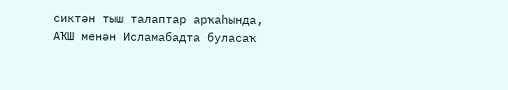сиктән тыш талаптар арҡаһында, АҠШ менән Исламабадта буласаҡ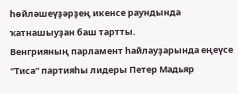һөйләшеүҙәрҙең икенсе раундында ҡатнашыуҙан баш тартты.
Венгрияның парламент һайлауҙарында еңеүсе "Тиса" партияһы лидеры Петер Мадьяр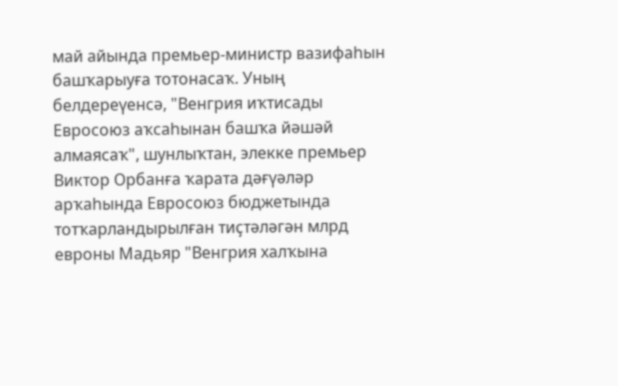май айында премьер-министр вазифаһын башҡарыуға тотонасаҡ. Уның белдереүенсә, "Венгрия иҡтисады Евросоюз аҡсаһынан башҡа йәшәй алмаясаҡ", шунлыҡтан, элекке премьер Виктор Орбанға ҡарата дәғүәләр арҡаһында Евросоюз бюджетында тотҡарландырылған тиҫтәләгән млрд евроны Мадьяр "Венгрия халҡына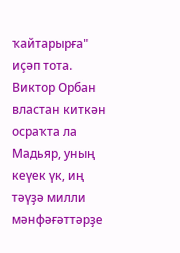ҡайтарырға" иҫәп тота. Виктор Орбан властан киткән осраҡта ла Мадьяр, уның кеүек үк, иң тәүҙә милли мәнфәғәттәрҙе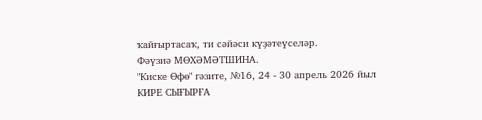ҡайғыртасаҡ, ти сәйәси күҙәтеүселәр.
Фәүзиә МӨХӘМӘТШИНА.
"Киске Өфө" гәзите, №16, 24 - 30 апрель 2026 йыл
КИРЕ СЫҒЫРҒА